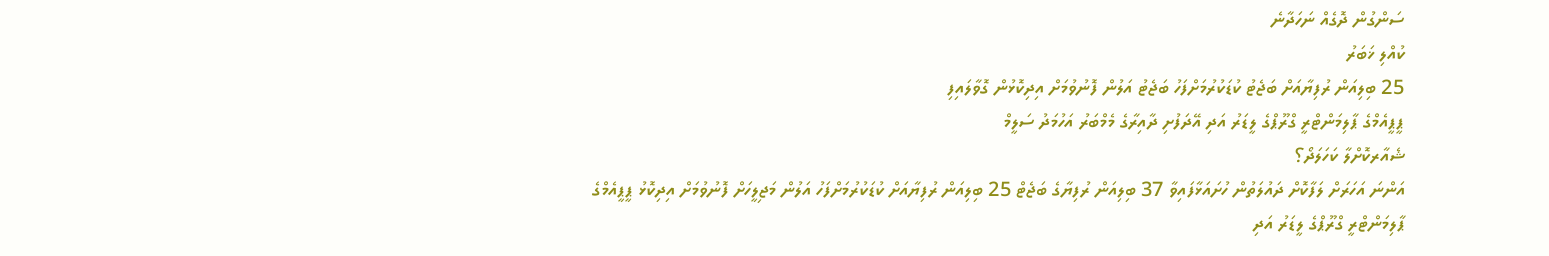ސަންގުން ދޮގެއް ނަހަދާނެ
ކުއްލި ޚަބަރު
25 ބިލިއަން ރުފިޔާއަށް ބަޖެޓު ކުޑަކުރުމަށްފަހު ބަޖެޓު އަލުން ފޮނުވުމަށް އިދިކޮޅުން ގޮވާލައިފި
ޕީޕީއެމްގެ ޕާލިމަންޓްރީ ގްރޫޕްގެ ލީޑަރު އަދި އޭދަފުށި ދާއިރާގެ މެމްބަރު އަހުމަދު ސަލީމް
ޝެއާރކޮށްލާ ކަހަލަދޯ؟
އަންނަ އަހަރަށް ލަފާކޮށް ދައުލަތުން ހުށައަޅާފައިވާ 37 ބިލިއަން ރުފިޔާގެ ބަޖެޓް 25 ބިލިއަން ރުފިޔާއަށް ކުޑަކުރުމަށްފަހު އަލުން މަޖިލީހަށް ފޮނުވުމަށް އިދިކޮޅު ޕީޕީއެމްގެ ޕާލިމަންޓްރީ ގްރޫޕްގެ ލީޑަރު އަދި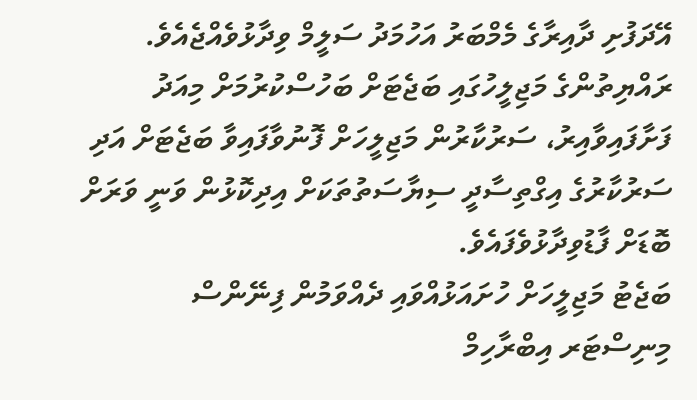އޭދަފުށި ދާއިރާގެ މެމްބަރު އަހުމަދު ސަލީމް ވިދާޅުވެއްޖެއެވެ.
ރައްޔިތުންގެ މަޖިލީހުގައި ބަޖެޓަށް ބަހުސްކުރުމަށް މިއަދު ފަށާފައިވާއިރު، ސަރުކާރުން މަޖިލީހަށް ފޮނުވާފައިވާ ބަޖެޓަށް އަދި ސަރުކާރުގެ އިގްތިސާދީ ސިޔާސަތުތަކަށް އިދިކޮޅުން ވަނީ ވަރަށް ބޮޑަށް ފާޑުވިދާޅުވެފައެވެ.
ބަޖެޓު މަޖިލީހަށް ހުށައަޅުއްވައި ދެއްވަމުން ފިނޭންސް މިނިސްޓަރ އިބްރާހިމް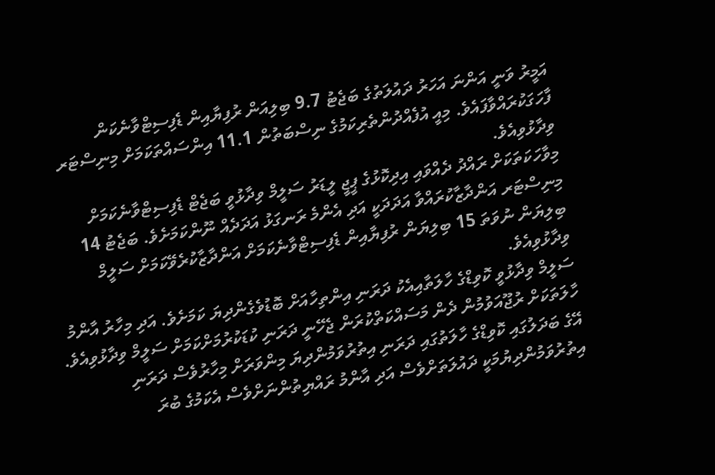އަމީރު ވަނީ އަންނަ އަހަރު ދައުލަތުގެ ބަޖެޓު 9.7 ބިލިއަން ރުފިޔާއިން ޑެފިސިޓްވާނެކަން ފާހަގަކުރައްވާފައެވެ. މިއީ އުފެއްދުންތެރިކަމުގެ ނިސްބަތުން 11.1 އިންސައްތަކަމަށް މިނިސްޓަރ ވިދާޅުވިއެވެ.
މިވާހަކަތަކަށް ރައްދު ދެއްވައި އިދިކޮޅުގެ ޕީޖީ ލީޑަރު ސަލީމް ވިދާޅުވީ ބަޖެޓް ޑެފިސިޓްވާނެކަމަށް މިނިސްޓަރ އަންދާޒާކުރައްވާ އަދަދަކީ އަދި އެންމެ ރަނގަޅު އަދަދެއް ނޫންކަމަށެވެ. ބަޖެޓު 14 ބިލިޔަން ނުވަތަ 15 ބިލިޔަން ރުފިޔާއިން ޑެފިސިޓްވާނެކަމަށް އަންދާޒާކުރެވޭކަމަށް ސަލީމް ވިދާޅުވިއެވެ.
ސަލީމް ވިދާޅުވީ ކޮވިޑްގެ ހާލަތާއިއެކު ދަރަނި އިންތިހާއަށް ބޮޑުވެގެންދިޔަ ކަމަށެވެ. އަދި މިހާރު އާންމު ހާލަތަކަށް ރުޖޫއަވުމުން ދެން މަސައްކަތްކުރަން ޖެހޭނީ ދަރަނި ކުޑަކުރުމަށްކަމަށް ސަލީމް ވިދާޅުވިއެވެ. އޭގެ ބަދަލުގައި ކޮވިޑްގެ ހާލަތުގައި ދަރަނި އިތުރުވަމުންދިޔަ މިންވަރަށް މިހާރުވެސް ދަރަނި އިތުރުވަމުންދިޔުމަކީ ދައުލަތަށްވެސް އަދި އާންމު ރައްޔިތުންނަށްވެސް އެކަމުގެ ބުރަ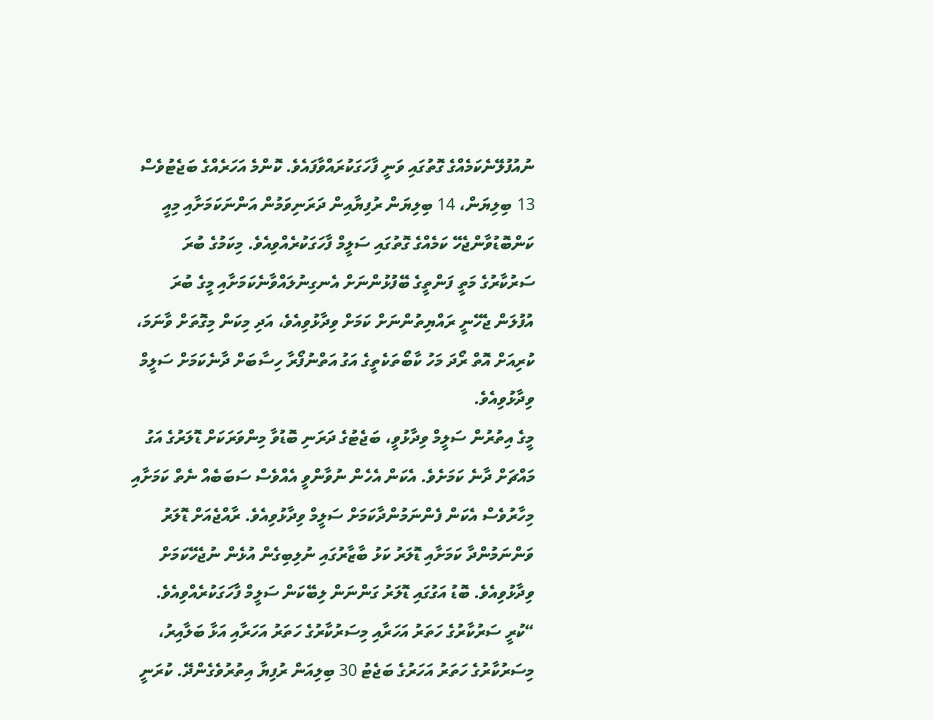ނުއުފުލޭނެކަމެއްގެ ގޮތުގައި ވަނީ ފާހަގަކުރައްވާފައެވެ. ކޮންމެ އަހަރެއްގެ ބަޖެޓުވެސް 13 ބިލިޔަން، 14 ބިލިޔަން ރުފިޔާއިން ދަރަނިވަމުން އަންނަކަމަށާއި މިއީ ކަންބޮޑުވާންޖެހޭ ކަމެއްގެ ގޮތުގައި ސަލީމް ފާހަގަކުރެއްވިއެވެ. މިކަމުގެ ބުރަ ސަރުކާރުގެ މަތީ ފަންތީގެ ބޭފުޅުންނަށް އެނގިނުލައްވާނެކަމަށާއި މީގެ ބުރަ އުފުލަން ޖެހޭނީ ރައްޔިތުންނަށް ކަމަށް ވިދާޅުވިއެވެ، އަދި މިކަން މިގޮތަށް ވާނަމަ، ކުރިއަށް އޮތް ރޯދަ މަހު ކާބޯތަކެތީގެ އަގު އަތްނުފޯރާ ހިސާބަށް ދާނެކަމަށް ސަލީމް ވިދާޅުވިއެވެ.
މީގެ އިތުރުން ސަލީމް ވިދާޅުވީ، ބަޖެޓުގެ ދަރަނި ބޮޑުވާ މިންވަރަކަށް ޑޮލަރުގެ އަގު މައްޗަށް ދާނެ ކަމަށެވެ. އެކަން އެހެން ނުވާންވީ އެއްވެސް ސަބަބެއް ނެތް ކަމަށާއި މިހާރުވެސް އެކަން ފެންނަމުންދާކަމަށް ސަލީމް ވިދާޅުވިއެވެ. ރާއްޖެއަށް ޑޮލަރު ވަންނަމުންދާ ކަމަށާއި ޑޮލަރު ކަޅު ބާޒާރުގައި ނުލިބިގެން އުޅެން ނުޖެހޭކަމަށް ވިދާޅުވިއެވެ. ބޮޑު އަގުގައި ޑޮލަރު ގަންނަން ލިބޭކަން ސަލީމް ފާހަގަކުރެއްވިއެވެ.
“ކުރީ ސަރުކާރުގެ ހަތަރު އަހަރާއި މިސަރުކާރުގެ ހަތަރު އަހަރާއި އަޅާ ބަލާއިރު، މިސަރުކާރުގެ ހަތަރު އަހަރުގެ ބަޖެޓު 30 ބިލިއަން ރުފިޔާ އިތުރުވެގެންދޭ. ކުރަނީ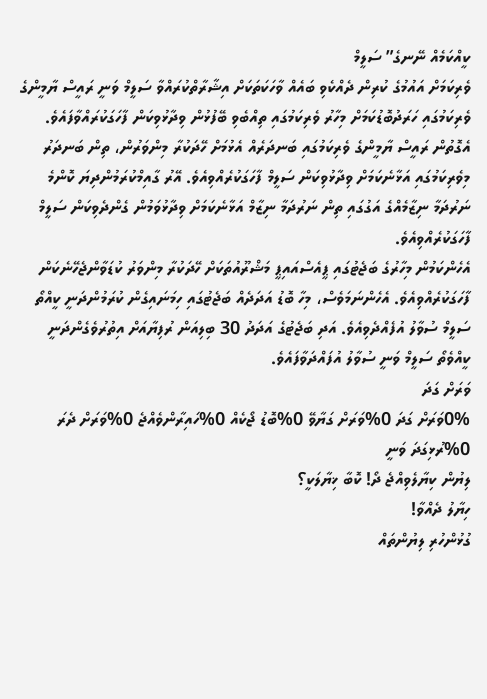ކީއްކަމެއް ނޭނގެ” ސަލީމް
ވެރިކަމަށް އައުމުގެ ކުރިން ދެއްކެވި ބައެއް ވާހަކަތަކަށް އިޝާރާތްކުރައްވާ ސަލީމް ވަނީ ރައީސް ޔާމީންގެ ވެރިކަމުގައި ހަރަދުބޮޑުކަމަށް މިހާރު ވެރިކަމުގައި ތިއްބެވި ބޭފުޅުން ވިދާޅުވިކަން ފާހަގަކުރައްވާފައެވެ. އެގޮތުން ރައީސް ޔާމީންގެ ވެރިކަމުގައި ބަނދަރެއް އެޅުމަށް ހޭދަކުރާ މިންވަރުން، ތިން ބަނދަރު މިވެރިކަމުގައި އަޅާނެކަމަށް ވިދާޅުވިކަން ސަލީމް ފާހަގަކުރެއްވިއެވެ. އޭރު ގާއިމްކުރަމުންދިޔަ ކޮންމެ ނަރުދަމާ ނިޒާމެއްގެ އަގުގައި ތިން ނަރުދަމާ ނިޒާމް އަޅާނެކަމަށް ވިދާޅުވަމުން ގެންދެވިކަން ސަލީމް ފާހަގަކުރެއްވިއެވެ.
އެހެންކަމުން މިހާރުގެ ބަޖެޓުގައި ޕީއެސްއައިޕީ މަޝްރޫއުތަކަށް ހޭދަކުރާ މިންވަރު ކުޑަވާންޖެހޭނެކަން ފާހަގަކުރެއްވިއެވެ. އެހެންނަމަވެސް، މިހާ ބޮޑު އަދަދެއް ބަޖެޓުގައި ހިމަނައިގެން ކުރަމުންދަނީ ކީއްތޯ ސަލީމް ސުވާލު އުފެއްދެވިއެވެ. އަދި ބަޖެޓުގެ އަދަދު 30 ބިލިއަން ރުފިޔާއަށް އިތުރުވެގެންދަނީ ކީއްވެތޯ ސަލީމް ވަނީ ސުވާލު އުފައްދަވާފައެވެ.
ވަރަށް ގަދަ
0%ވަރަށް ގަދަ 0%ވަރަށް ގަޔާވޭ 0%ބޮޑު ޖޯކެއް 0%ހައިރާންވެއްޖެ 0%ވަރަށް ދެރަ 0%ރުޅިގަދަ ވަނީ
ލިޔުން ކިޔާލެވިއްޖެ ދޯ! ކޮބާ ޚިޔާލަކީ؟
ހިޔާލު ދެއްވާ!
ގުޅުންހުރި ލިޔުންތައް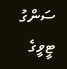ސަންގު ޓީވީގެ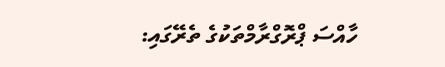ހާއްސަ ޕްރޮގްރާމްތަކުގެ ތެރޭގައި: